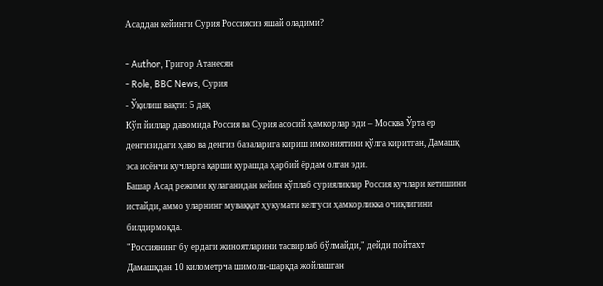Асаддан кейинги Сурия Россиясиз яшай оладими?

- Author, Григор Атанесян
- Role, BBC News, Сурия
- Ўқилиш вақти: 5 дақ
Кўп йиллар давомида Россия ва Сурия асосий ҳамкорлар эди – Москва Ўрта ер денгизидаги ҳаво ва денгиз базаларига кириш имкониятини қўлга киритган, Дамашқ эса исёнчи кучларга қарши курашда ҳарбий ёрдам олган эди.
Башар Асад режими қулаганидан кейин кўплаб сурияликлар Россия кучлари кетишини истайди, аммо уларнинг муваққат ҳукумати келгуси ҳамкорликка очиқлигини билдирмоқда.
"Россиянинг бу ердаги жиноятларини тасвирлаб бўлмайди," дейди пойтахт Дамашқдан 10 километрча шимоли-шарқда жойлашган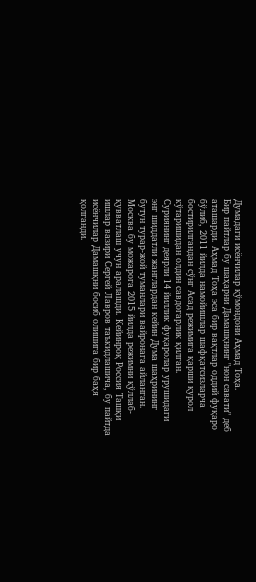Думадаги исёнчилар қўмондони Аҳмад Тоҳа.
Бир пайтлар бу шаҳарни Дамашқнинг "нон савати" деб аташарди. Аҳмад Тоҳа эса бир вақтлар оддий фуқаро бўлиб, 2011 йилда намойишлар шафқатсизларча бостирилгандан сўнг Асад режимига қарши қурол кўтаришидан олдин савдогарлик қилган.
Суриянинг деярли 14 йиллик фуқаролар урушидаги энг шиддатли жанглардан кейин Дума шаҳрининг бутун турар-жой туманлари вайронага айланган.
Москва бу можарога 2015 йилда режимни қўллаб-қувватлаш учун аралашди. Кейинроқ Россия Ташқи ишлар вазири Сергей Лавров таъкидлашича, бу пайтда исёнчилар Дамашқни босиб олишига бир баҳя қолганди.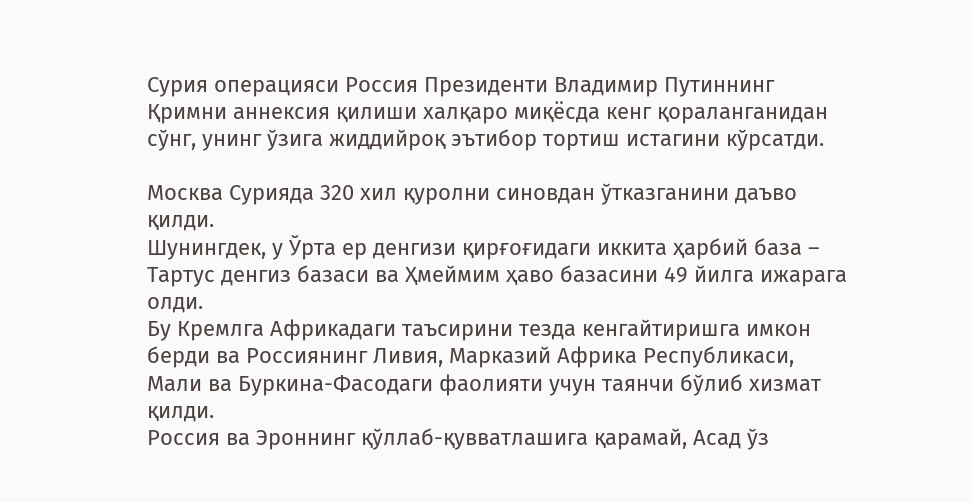Сурия операцияси Россия Президенти Владимир Путиннинг Қримни аннексия қилиши халқаро миқёсда кенг қораланганидан сўнг, унинг ўзига жиддийроқ эътибор тортиш истагини кўрсатди.

Москва Сурияда 320 хил қуролни синовдан ўтказганини даъво қилди.
Шунингдек, у Ўрта ер денгизи қирғоғидаги иккита ҳарбий база – Тартус денгиз базаси ва Ҳмеймим ҳаво базасини 49 йилга ижарага олди.
Бу Кремлга Африкадаги таъсирини тезда кенгайтиришга имкон берди ва Россиянинг Ливия, Марказий Африка Республикаси, Мали ва Буркина-Фасодаги фаолияти учун таянчи бўлиб хизмат қилди.
Россия ва Эроннинг қўллаб-қувватлашига қарамай, Асад ўз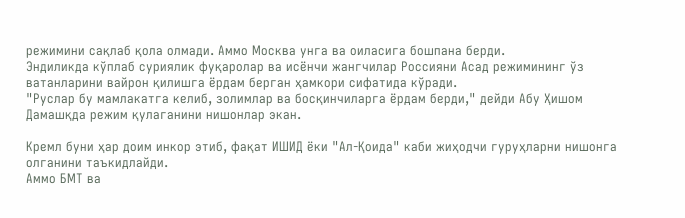режимини сақлаб қола олмади. Аммо Москва унга ва оиласига бошпана берди.
Эндиликда кўплаб суриялик фуқаролар ва исёнчи жангчилар Россияни Асад режимининг ўз ватанларини вайрон қилишга ёрдам берган ҳамкори сифатида кўради.
"Руслар бу мамлакатга келиб, золимлар ва босқинчиларга ёрдам берди," дейди Абу Ҳишом Дамашқда режим қулаганини нишонлар экан.

Кремл буни ҳар доим инкор этиб, фақат ИШИД ёки "Ал-Қоида" каби жиҳодчи гуруҳларни нишонга олганини таъкидлайди.
Аммо БМТ ва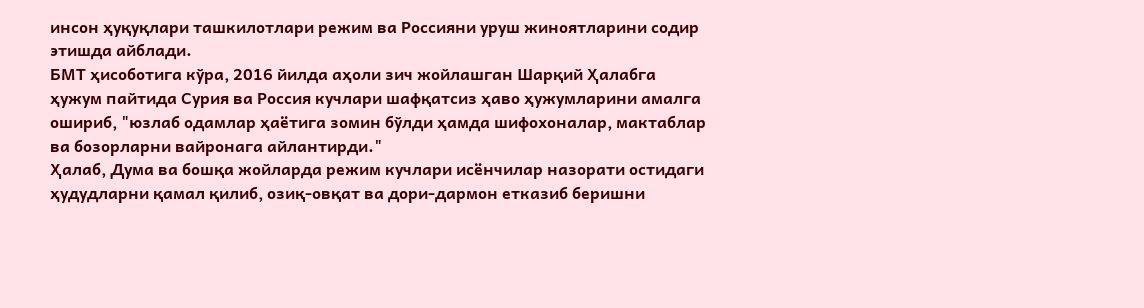инсон ҳуқуқлари ташкилотлари режим ва Россияни уруш жиноятларини содир этишда айблади.
БМТ ҳисоботига кўра, 2016 йилда аҳоли зич жойлашган Шарқий Ҳалабга ҳужум пайтида Сурия ва Россия кучлари шафқатсиз ҳаво ҳужумларини амалга ошириб, "юзлаб одамлар ҳаётига зомин бўлди ҳамда шифохоналар, мактаблар ва бозорларни вайронага айлантирди."
Ҳалаб, Дума ва бошқа жойларда режим кучлари исёнчилар назорати остидаги ҳудудларни қамал қилиб, озиқ-овқат ва дори-дармон етказиб беришни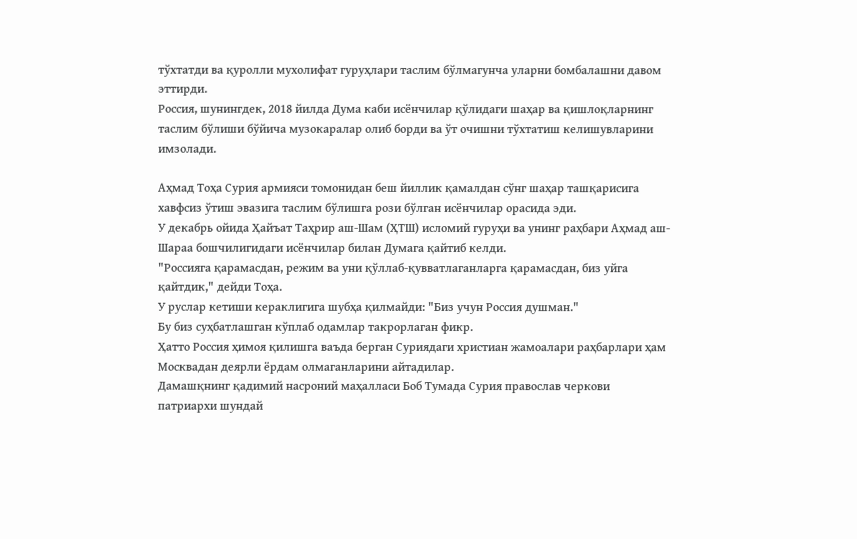тўхтатди ва қуролли мухолифат гуруҳлари таслим бўлмагунча уларни бомбалашни давом эттирди.
Россия, шунингдек, 2018 йилда Дума каби исёнчилар қўлидаги шаҳар ва қишлоқларнинг таслим бўлиши бўйича музокаралар олиб борди ва ўт очишни тўхтатиш келишувларини имзолади.

Аҳмад Тоҳа Сурия армияси томонидан беш йиллик қамалдан сўнг шаҳар ташқарисига хавфсиз ўтиш эвазига таслим бўлишга рози бўлган исёнчилар орасида эди.
У декабрь ойида Ҳайъат Таҳрир аш-Шам (ҲТШ) исломий гуруҳи ва унинг раҳбари Аҳмад аш-Шараа бошчилигидаги исёнчилар билан Думага қайтиб келди.
"Россияга қарамасдан, режим ва уни қўллаб-қувватлаганларга қарамасдан, биз уйга қайтдик," дейди Тоҳа.
У руслар кетиши кераклигига шубҳа қилмайди: "Биз учун Россия душман."
Бу биз суҳбатлашган кўплаб одамлар такрорлаган фикр.
Ҳатто Россия ҳимоя қилишга ваъда берган Суриядаги христиан жамоалари раҳбарлари ҳам Москвадан деярли ёрдам олмаганларини айтадилар.
Дамашқнинг қадимий насроний маҳалласи Боб Тумада Сурия православ черкови патриархи шундай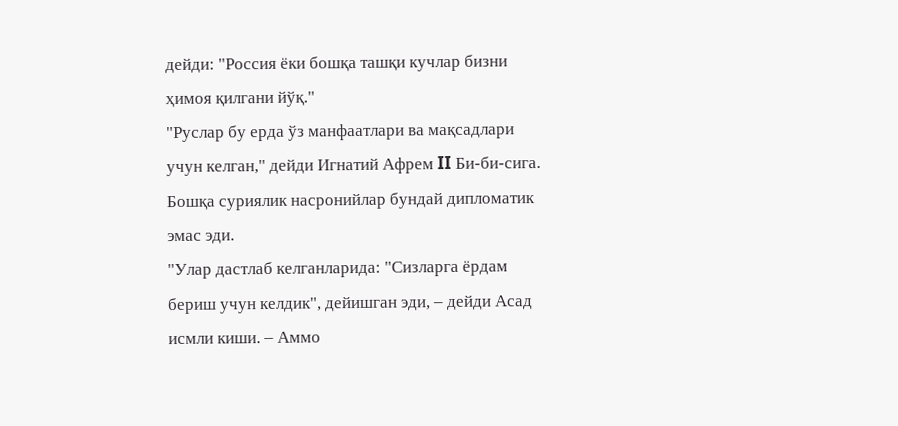дейди: "Россия ёки бошқа ташқи кучлар бизни ҳимоя қилгани йўқ."
"Руслар бу ерда ўз манфаатлари ва мақсадлари учун келган," дейди Игнатий Афрем II Би-би-сига.
Бошқа суриялик насронийлар бундай дипломатик эмас эди.
"Улар дастлаб келганларида: "Сизларга ёрдам бериш учун келдик", дейишган эди, – дейди Асад исмли киши. – Аммо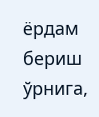ёрдам бериш ўрнига,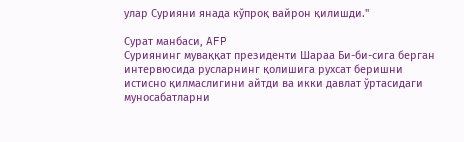улар Сурияни янада кўпроқ вайрон қилишди."

Сурат манбаси, AFP
Суриянинг муваққат президенти Шараа Би-би-сига берган интервюсида русларнинг қолишига рухсат беришни истисно қилмаслигини айтди ва икки давлат ўртасидаги муносабатларни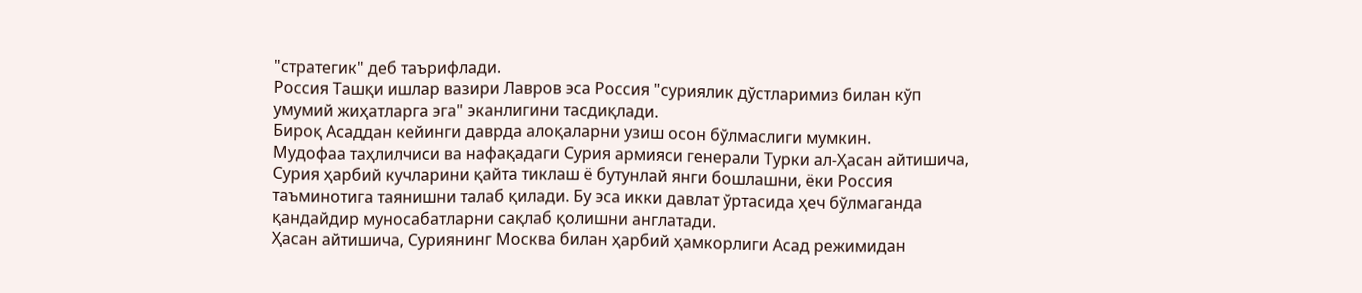"стратегик" деб таърифлади.
Россия Ташқи ишлар вазири Лавров эса Россия "суриялик дўстларимиз билан кўп умумий жиҳатларга эга" эканлигини тасдиқлади.
Бироқ Асаддан кейинги даврда алоқаларни узиш осон бўлмаслиги мумкин.
Мудофаа таҳлилчиси ва нафақадаги Сурия армияси генерали Турки ал-Ҳасан айтишича, Сурия ҳарбий кучларини қайта тиклаш ё бутунлай янги бошлашни, ёки Россия таъминотига таянишни талаб қилади. Бу эса икки давлат ўртасида ҳеч бўлмаганда қандайдир муносабатларни сақлаб қолишни англатади.
Ҳасан айтишича, Суриянинг Москва билан ҳарбий ҳамкорлиги Асад режимидан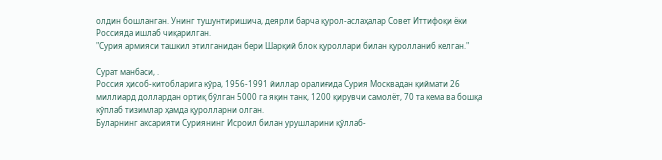олдин бошланган. Унинг тушунтиришича, деярли барча қурол-аслаҳалар Совет Иттифоқи ёки Россияда ишлаб чиқарилган.
"Сурия армияси ташкил этилганидан бери Шарқий блок қуроллари билан қуролланиб келган."

Сурат манбаси, .
Россия ҳисоб-китобларига кўра, 1956-1991 йиллар оралиғида Сурия Москвадан қиймати 26 миллиард доллардан ортиқ бўлган 5000 га яқин танк, 1200 қирувчи самолёт, 70 та кема ва бошқа кўплаб тизимлар ҳамда қуролларни олган.
Буларнинг аксарияти Суриянинг Исроил билан урушларини қўллаб-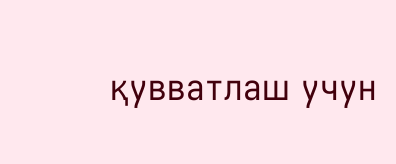қувватлаш учун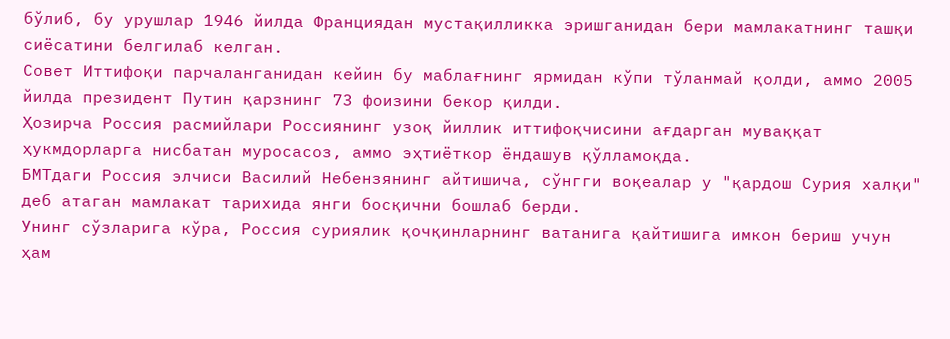бўлиб, бу урушлар 1946 йилда Франциядан мустақилликка эришганидан бери мамлакатнинг ташқи сиёсатини белгилаб келган.
Совет Иттифоқи парчаланганидан кейин бу маблағнинг ярмидан кўпи тўланмай қолди, аммо 2005 йилда президент Путин қарзнинг 73 фоизини бекор қилди.
Ҳозирча Россия расмийлари Россиянинг узоқ йиллик иттифоқчисини ағдарган муваққат ҳукмдорларга нисбатан муросасоз, аммо эҳтиёткор ёндашув қўлламоқда.
БМТдаги Россия элчиси Василий Небензянинг айтишича, сўнгги воқеалар у "қардош Сурия халқи" деб атаган мамлакат тарихида янги босқични бошлаб берди.
Унинг сўзларига кўра, Россия суриялик қочқинларнинг ватанига қайтишига имкон бериш учун ҳам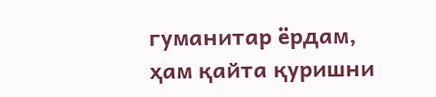гуманитар ёрдам, ҳам қайта қуришни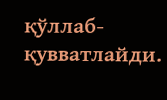қўллаб-қувватлайди.